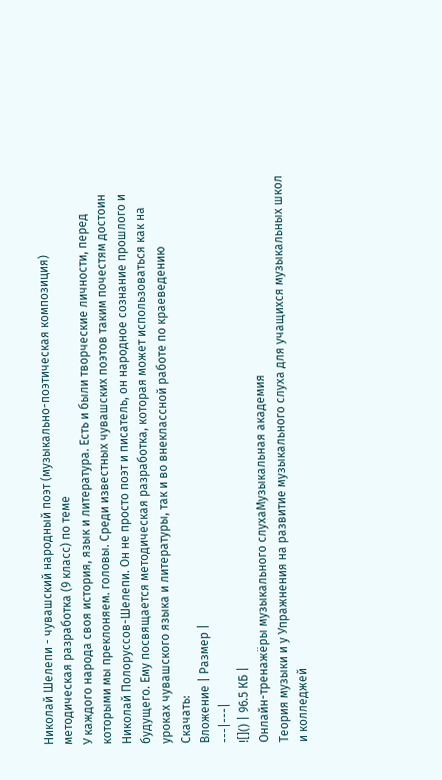Николай Шелепи - чувашский народный поэт (музыкально-поэтическая композиция)
методическая разработка (9 класс) по теме
У каждого народа своя история, язык и литература. Есть и были творческие личности, перед которыми мы преклоняем. головы. Среди известных чувашских поэтов таким почестям достоин Николай Полоруссов-Шелепи. Он не просто поэт и писатель, он народное сознание прошлого и будущего. Ему посвящается методическая разработка, которая может использоваться как на уроках чувашского языка и литературы, так и во внеклассной работе по краеведению
Скачать:
Вложение | Размер |
---|---|
![]() | 96.5 КБ |
Онлайн-тренажёры музыкального слухаМузыкальная академия
Теория музыки и у Упражнения на развитие музыкального слуха для учащихся музыкальных школ и колледжей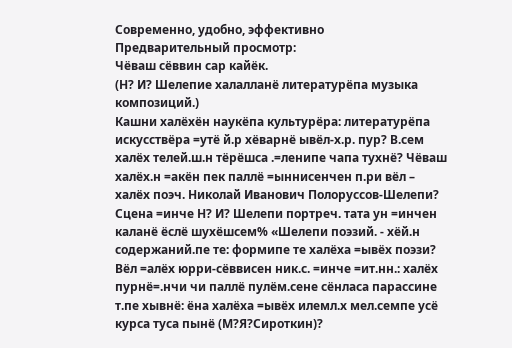Современно, удобно, эффективно
Предварительный просмотр:
Чёваш сёввин сар кайёк.
(Н? И? Шелепие халалланё литературёпа музыка композиций.)
Кашни халёхён наукёпа культурёра: литературёпа искусствёра =утё й.р хёварнё ывёл-х.р. пур? В.сем халёх телей.ш.н тёрёшса .=ленипе чапа тухнё? Чёваш халёх.н =акён пек паллё =ыннисенчен п.ри вёл – халёх поэч. Николай Иванович Полоруссов-Шелепи?
Сцена =инче Н? И? Шелепи портреч. тата ун =инчен каланё ёслё шухёшсем% «Шелепи поэзий. - хёй.н содержаний.пе те: формипе те халёха =ывёх поэзи? Вёл =алёх юрри-сёввисен ник.с. =инче =ит.нн.: халёх пурнё=.нчи чи паллё пулём.сене сёнласа парассине т.пе хывнё: ёна халёха =ывёх илемл.х мел.семпе усё курса туса пынё (М?Я?Сироткин)?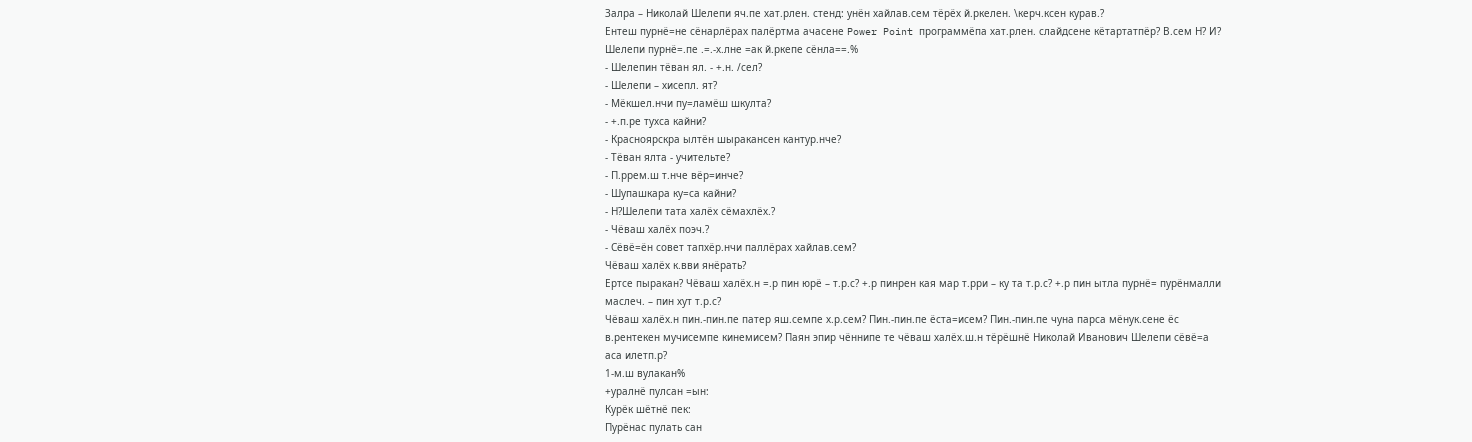Залра – Николай Шелепи яч.пе хат.рлен. стенд: унён хайлав.сем тёрёх й.ркелен. \керч.ксен курав.?
Ентеш пурнё=не сёнарлёрах палёртма ачасене Power Point программёпа хат.рлен. слайдсене кётартатпёр? В.сем Н? И? Шелепи пурнё=.пе .=.-х.лне =ак й.ркепе сёнла==.%
- Шелепин тёван ял. - +.н. /сел?
- Шелепи – хисепл. ят?
- Мёкшел.нчи пу=ламёш шкулта?
- +.п.ре тухса кайни?
- Красноярскра ылтён шыракансен кантур.нче?
- Тёван ялта - учительте?
- П.ррем.ш т.нче вёр=инче?
- Шупашкара ку=са кайни?
- Н?Шелепи тата халёх сёмахлёх.?
- Чёваш халёх поэч.?
- Сёвё=ён совет тапхёр.нчи паллёрах хайлав.сем?
Чёваш халёх к.вви янёрать?
Ертсе пыракан? Чёваш халёх.н =.р пин юрё – т.р.с? +.р пинрен кая мар т.рри – ку та т.р.с? +.р пин ытла пурнё= пурёнмалли маслеч. – пин хут т.р.с?
Чёваш халёх.н пин.-пин.пе патер яш.семпе х.р.сем? Пин.-пин.пе ёста=исем? Пин.-пин.пе чуна парса мёнук.сене ёс в.рентекен мучисемпе кинемисем? Паян эпир чённипе те чёваш халёх.ш.н тёрёшнё Николай Иванович Шелепи сёвё=а аса илетп.р?
1-м.ш вулакан%
+уралнё пулсан =ын:
Курёк шётнё пек:
Пурёнас пулать сан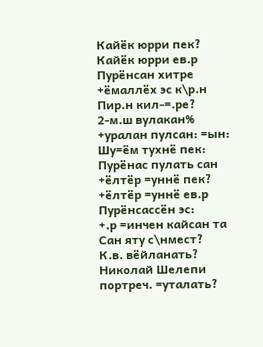Кайёк юрри пек?
Кайёк юрри ев.р
Пурёнсан хитре
+ёмаллёх эс к\р.н
Пир.н кил-=.ре?
2-м.ш вулакан%
+уралан пулсан: =ын:
Шу=ём тухнё пек:
Пурёнас пулать сан
+ёлтёр =уннё пек?
+ёлтёр =уннё ев.р
Пурёнсассён эс:
+.р =инчен кайсан та
Сан яту с\нмест?
К.в. вёйланать? Николай Шелепи портреч. =уталать?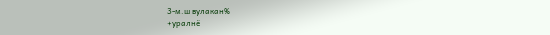3-м.ш вулакан%
+уралнё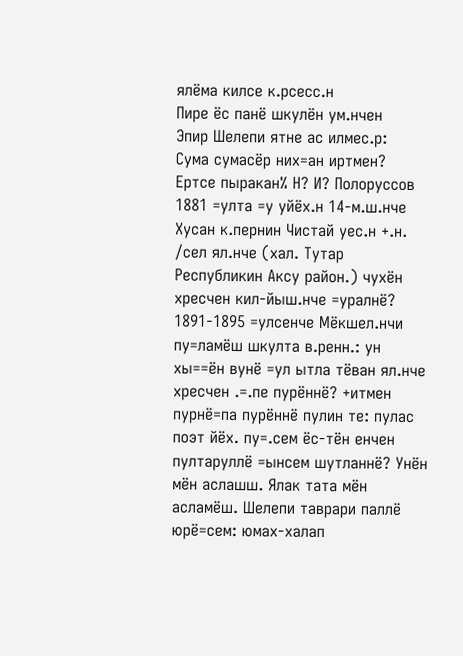ялёма килсе к.рсесс.н
Пире ёс панё шкулён ум.нчен
Эпир Шелепи ятне ас илмес.р:
Сума сумасёр них=ан иртмен?
Ертсе пыракан% Н? И? Полоруссов 1881 =улта =у уйёх.н 14-м.ш.нче Хусан к.пернин Чистай уес.н +.н. /сел ял.нче (хал. Тутар Республикин Аксу район.) чухён хресчен кил-йыш.нче =уралнё? 1891-1895 =улсенче Мёкшел.нчи пу=ламёш шкулта в.ренн.: ун хы==ён вунё =ул ытла тёван ял.нче хресчен .=.пе пурённё? +итмен пурнё=па пурённё пулин те: пулас поэт йёх. пу=.сем ёс-тён енчен пултаруллё =ынсем шутланнё? Унён мён аслашш. Ялак тата мён асламёш. Шелепи таврари паллё юрё=сем: юмах-халап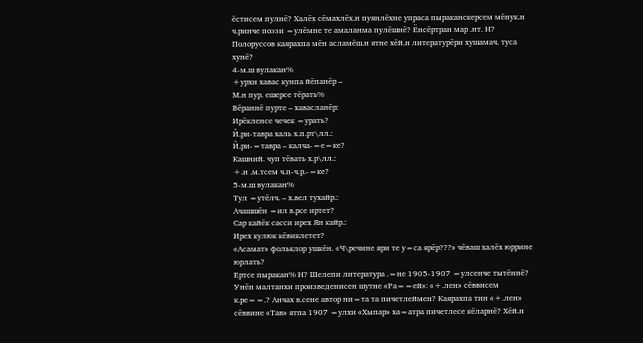ёстисем пулнё? Халёх сёмахлёх.н пуянлёхне упраса пыраканскерсем мёнук.н ч.ринче поэзи =улёмне те амаланма пулёшнё? Ёнсёртран мар .нт. Н? Полоруссов каярахпа мён асламёш.н ятне хёй.н литературёри хушамач. туса хунё?
4-м.ш вулакан%
+урхи хавас кунпа йёпанёр –
М.н пур. ешерсе тёрать%
Вёраннё пурте – хавасланёр:
Ирёкленсе чечек =урать?
Й.ри-тавра халь х.п.рт\лл.:
Й.ри-=тавра – калча-=е=ке?
Кашний. чуп тёвать х.р\лл.:
+.н .м.тсем ч.п-ч.р.-=ке?
5-м.ш вулакан%
Тул =утёлч. – х.вел тухайр.:
Ачашшён =ил в.рсе иртет?
Сар кайёк сасси ирех Ян кайр.:
Ирех кулюк кёвиклетет?
«Асамат» фольклор ушкён. «Ч\речине яри те у=са ярёр???» чёваш халёх юррине юрлать?
Ертсе пыракан% Н? Шелепи литература .=не 1905-1907 =улсенче тытённё? Унён малтанхи произведенисен шутне «Ра==ей»: «+.лен» сёввисем к.ре==.? Анчах в.сене автор ни=та та пичетлеймен? Каярахпа тин «+.лен» сёввине «Тав» ятпа 1907 =улхи «Хыпар» ха=атра пичетлесе кёларнё? Хёй.н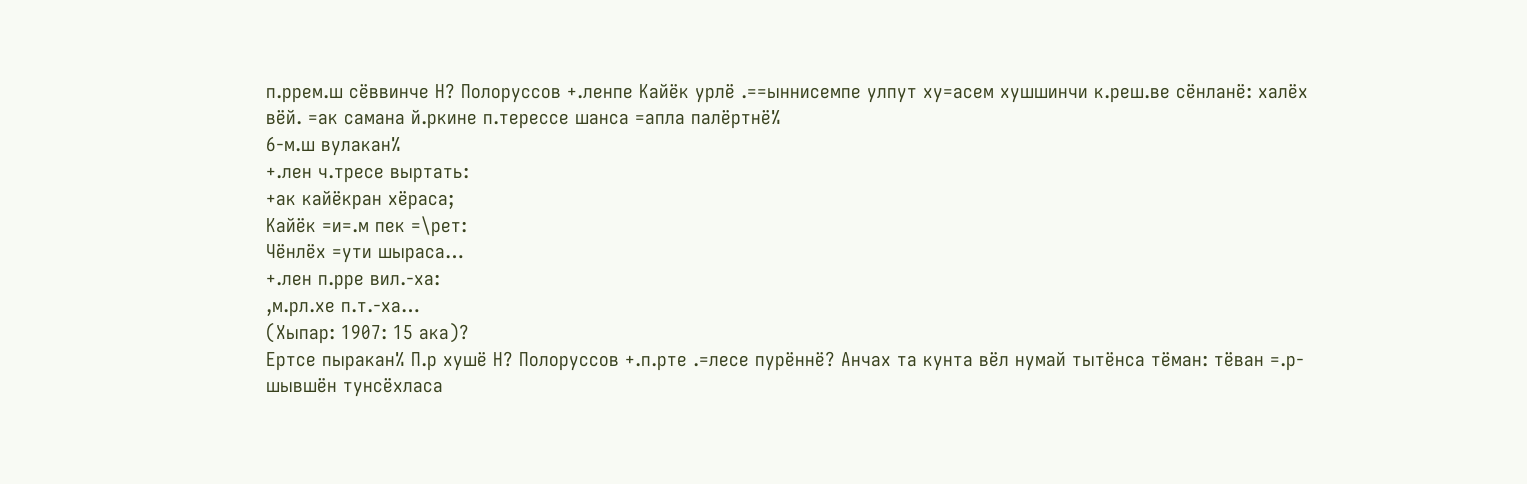п.ррем.ш сёввинче Н? Полоруссов +.ленпе Кайёк урлё .==ыннисемпе улпут ху=асем хушшинчи к.реш.ве сёнланё: халёх вёй. =ак самана й.ркине п.терессе шанса =апла палёртнё%
6-м.ш вулакан%
+.лен ч.тресе выртать:
+ак кайёкран хёраса;
Кайёк =и=.м пек =\рет:
Чёнлёх =ути шыраса…
+.лен п.рре вил.-ха:
,м.рл.хе п.т.-ха…
(Хыпар: 1907: 15 ака)?
Ертсе пыракан% П.р хушё Н? Полоруссов +.п.рте .=лесе пурённё? Анчах та кунта вёл нумай тытёнса тёман: тёван =.р-шывшён тунсёхласа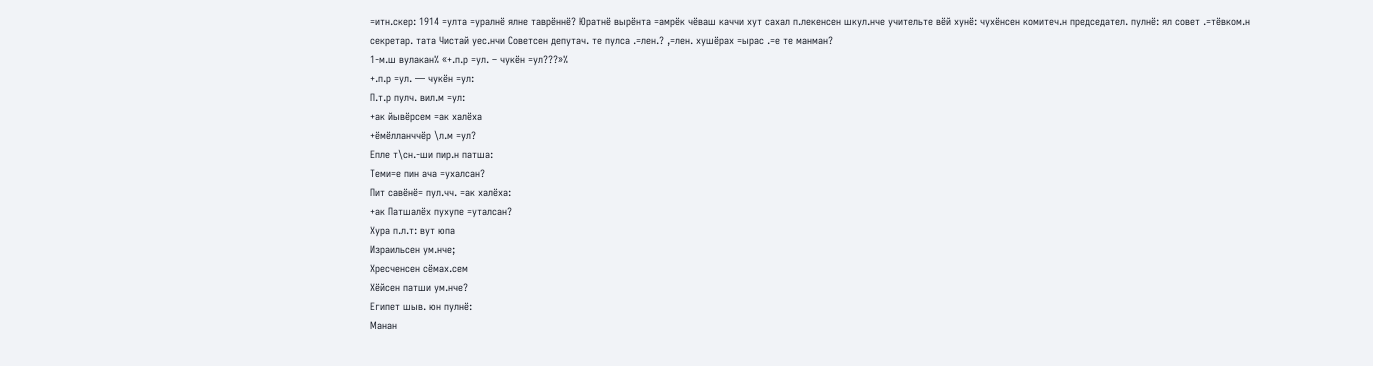=итн.скер: 1914 =улта =уралнё ялне таврённё? Юратнё вырёнта =амрёк чёваш каччи хут сахал п.лекенсен шкул.нче учительте вёй хунё: чухёнсен комитеч.н председател. пулнё: ял совет .=тёвком.н секретар. тата Чистай уес.нчи Советсен депутач. те пулса .=лен.? ,=лен. хушёрах =ырас .=е те манман?
1-м.ш вулакан% «+.п.р =ул. – чукён =ул???»%
+.п.р =ул. — чукён =ул:
П.т.р пулч. вил.м =ул:
+ак йывёрсем =ак халёха
+ёмёлланччёр \л.м =ул?
Епле т\сн.-ши пир.н патша:
Теми=е пин ача =ухалсан?
Пит савёнё= пул.чч. =ак халёха:
+ак Патшалёх пухупе =уталсан?
Хура п.л.т: вут юпа
Израильсен ум.нче;
Хресченсен сёмах.сем
Хёйсен патши ум.нче?
Египет шыв. юн пулнё:
Манан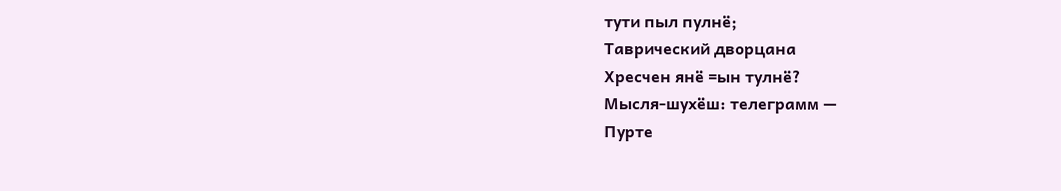тути пыл пулнё;
Таврический дворцана
Хресчен янё =ын тулнё?
Мысля-шухёш: телеграмм —
Пурте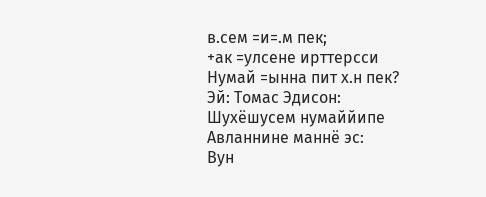в.сем =и=.м пек;
+ак =улсене ирттерсси
Нумай =ынна пит х.н пек?
Эй: Томас Эдисон:
Шухёшусем нумаййипе
Авланнине маннё эс:
Вун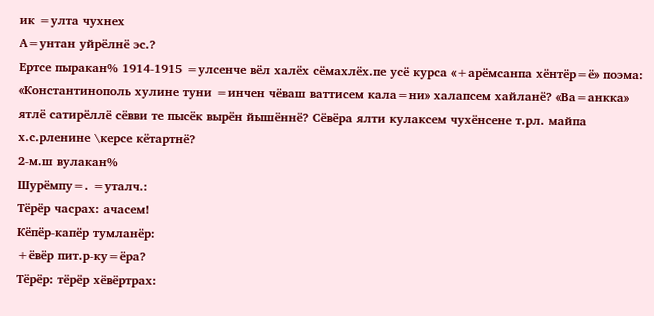ик =улта чухнех
А=унтан уйрёлнё эс.?
Ертсе пыракан% 1914-1915 =улсенче вёл халёх сёмахлёх.пе усё курса «+арёмсанпа хёнтёр=ё» поэма: «Константинополь хулине туни =инчен чёваш ваттисем кала=ни» халапсем хайланё? «Ва=анкка» ятлё сатирёллё сёвви те пысёк вырён йышённё? Сёвёра ялти кулаксем чухёнсене т.рл. майпа х.с.рленине \керсе кётартнё?
2-м.ш вулакан%
Шурёмпу=. =уталч.:
Тёрёр часрах: ачасем!
Кёпёр-капёр тумланёр:
+ёвёр пит.р-ку=ёра?
Тёрёр: тёрёр хёвёртрах: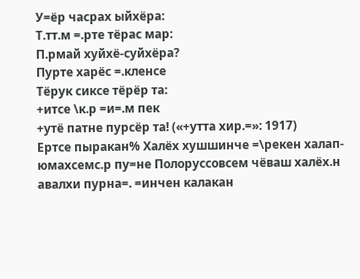У=ёр часрах ыйхёра:
Т.тт.м =.рте тёрас мар:
П.рмай хуйхё-суйхёра?
Пурте харёс =.кленсе
Тёрук сиксе тёрёр та:
+итсе \к.р =и=.м пек
+утё патне пурсёр та! («+утта хир.=»: 1917)
Ертсе пыракан% Халёх хушшинче =\рекен халап-юмахсемс.р пу=не Полоруссовсем чёваш халёх.н авалхи пурна=. =инчен калакан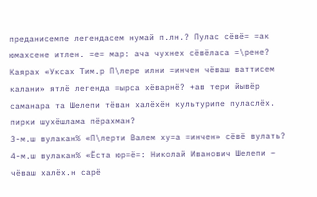преданисемпе легендасем нумай п.лн.? Пулас сёвё= =ак юмахсене итлен. =е= мар: ача чухнех сёвёласа =\рене? Каярах «Уксах Тим.р П\лере илни =инчен чёваш ваттисем калани» ятлё легенда =ырса хёварнё? +ав тери йывёр саманара та Шелепи тёван халёхён культурипе пуласлёх. пирки шухёшлама пёрахман?
3-м.ш вулакан% «П\лерти Валем ху=а =инчен» сёвё вулать?
4-м.ш вулакан% «Ёста юр=ё=: Николай Иванович Шелепи – чёваш халёх.н сарё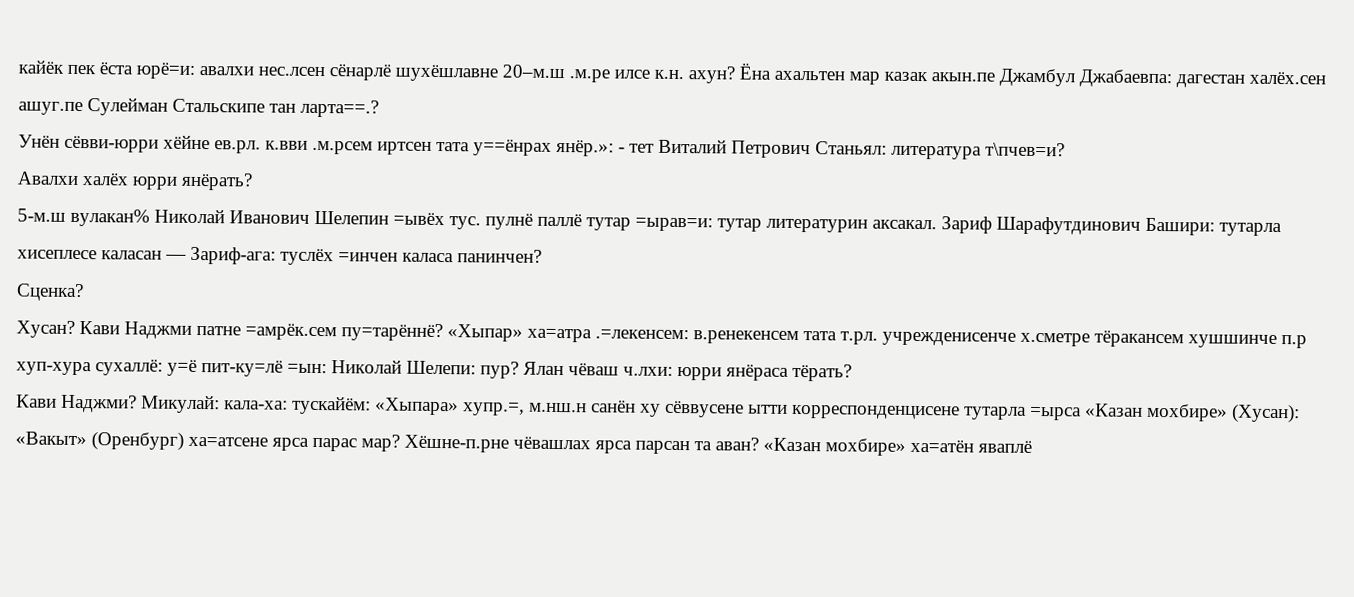кайёк пек ёста юрё=и: авалхи нес.лсен сёнарлё шухёшлавне 20–м.ш .м.ре илсе к.н. ахун? Ёна ахальтен мар казак акын.пе Джамбул Джабаевпа: дагестан халёх.сен ашуг.пе Сулейман Стальскипе тан ларта==.?
Унён сёвви-юрри хёйне ев.рл. к.вви .м.рсем иртсен тата у==ёнрах янёр.»: - тет Виталий Петрович Станьял: литература т\пчев=и?
Авалхи халёх юрри янёрать?
5-м.ш вулакан% Николай Иванович Шелепин =ывёх тус. пулнё паллё тутар =ырав=и: тутар литературин аксакал. Зариф Шарафутдинович Башири: тутарла хисеплесе каласан — Зариф-ага: туслёх =инчен каласа панинчен?
Сценка?
Хусан? Кави Наджми патне =амрёк.сем пу=тарённё? «Хыпар» ха=атра .=лекенсем: в.ренекенсем тата т.рл. учрежденисенче х.сметре тёракансем хушшинче п.р хуп-хура сухаллё: у=ё пит-ку=лё =ын: Николай Шелепи: пур? Ялан чёваш ч.лхи: юрри янёраса тёрать?
Кави Наджми? Микулай: кала-ха: тускайём: «Хыпара» хупр.=, м.нш.н санён ху сёввусене ытти корреспонденцисене тутарла =ырса «Казан мохбире» (Хусан): «Вакыт» (Оренбург) ха=атсене ярса парас мар? Хёшне-п.рне чёвашлах ярса парсан та аван? «Казан мохбире» ха=атён яваплё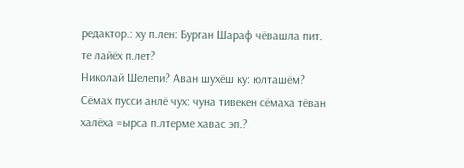редактор.: ху п.лен: Бурган Шараф чёвашла пит. те лайёх п.лет?
Николай Шелепи? Аван шухёш ку: юлташём? Сёмах пусси анлё чух: чуна тивекен сёмаха тёван халёха =ырса п.лтерме хавас эп.?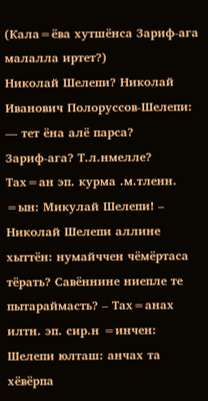(Кала=ёва хутшёнса Зариф-ага малалла иртет?)
Николай Шелепи? Николай Иванович Полоруссов-Шелепи: — тет ёна алё парса?
Зариф-ага? Т.л.нмелле? Тах=ан эп. курма .м.тленн. =ын: Микулай Шелепи! – Николай Шелепи аллине хыттён: нумайччен чёмёртаса тёрать? Савённине ниепле те пытараймасть? – Тах=анах илтн. эп. сир.н =инчен: Шелепи юлташ: анчах та хёвёрпа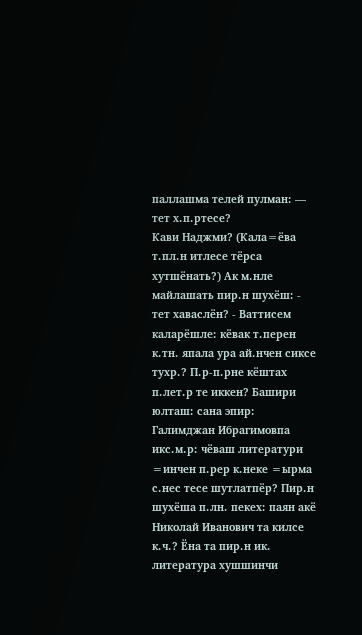паллашма телей пулман: — тет х.п.ртесе?
Кави Наджми? (Кала=ёва т.пл.н итлесе тёрса хутшёнать?) Ак м.нле майлашать пир.н шухёш: - тет хаваслён? - Ваттисем каларёшле: кёвак т.перен к.тн. япала ура ай.нчен сиксе тухр.? П.р-п.рне кёштах п.лет.р те иккен? Башири юлташ: сана эпир: Галимджан Ибрагимовпа икс.м.р: чёваш литератури =инчен п.рер к.неке =ырма с.нес тесе шутлатпёр? Пир.н шухёша п.лн. пекех: паян акё Николай Иванович та килсе к.ч.? Ёна та пир.н ик. литература хушшинчи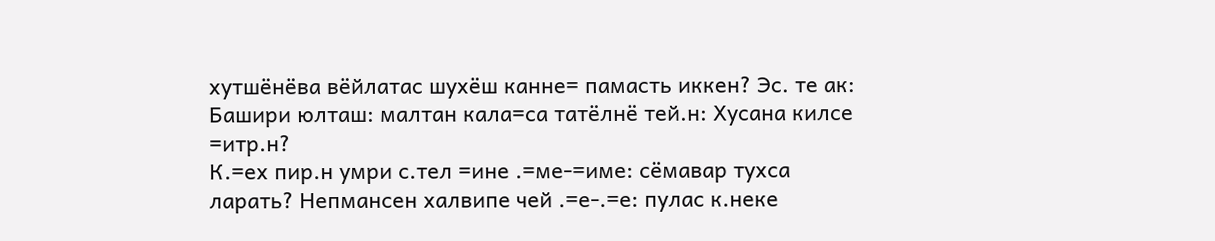хутшёнёва вёйлатас шухёш канне= памасть иккен? Эс. те ак: Башири юлташ: малтан кала=са татёлнё тей.н: Хусана килсе =итр.н?
К.=ех пир.н умри с.тел =ине .=ме-=име: сёмавар тухса ларать? Непмансен халвипе чей .=е-.=е: пулас к.неке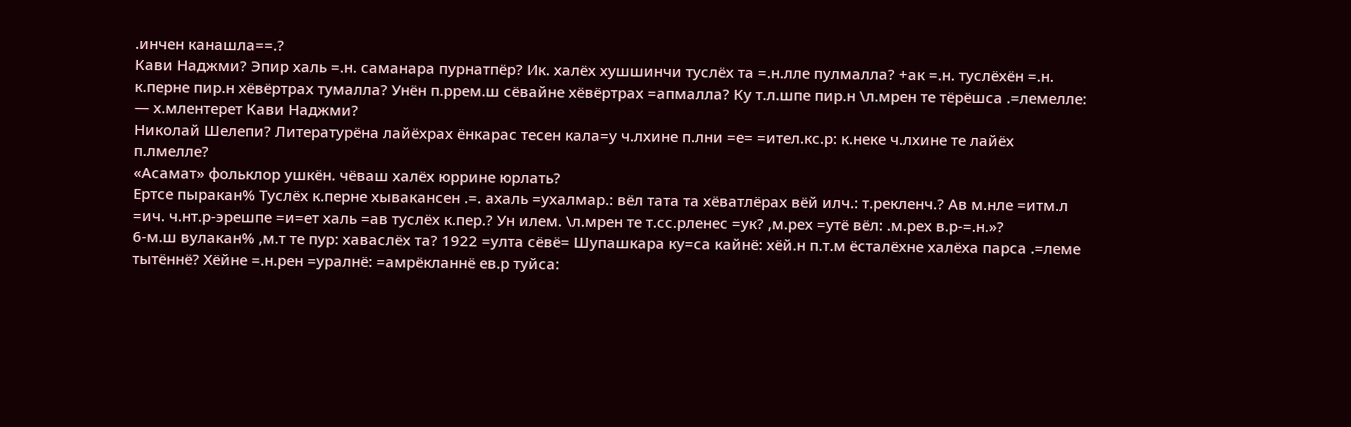.инчен канашла==.?
Кави Наджми? Эпир халь =.н. саманара пурнатпёр? Ик. халёх хушшинчи туслёх та =.н.лле пулмалла? +ак =.н. туслёхён =.н. к.перне пир.н хёвёртрах тумалла? Унён п.ррем.ш сёвайне хёвёртрах =апмалла? Ку т.л.шпе пир.н \л.мрен те тёрёшса .=лемелле: — х.млентерет Кави Наджми?
Николай Шелепи? Литературёна лайёхрах ёнкарас тесен кала=у ч.лхине п.лни =е= =ител.кс.р: к.неке ч.лхине те лайёх п.лмелле?
«Асамат» фольклор ушкён. чёваш халёх юррине юрлать?
Ертсе пыракан% Туслёх к.перне хывакансен .=. ахаль =ухалмар.: вёл тата та хёватлёрах вёй илч.: т.рекленч.? Ав м.нле =итм.л =ич. ч.нт.р-эрешпе =и=ет халь =ав туслёх к.пер.? Ун илем. \л.мрен те т.сс.рленес =ук? ,м.рех =утё вёл: .м.рех в.р-=.н.»?
6-м.ш вулакан% ,м.т те пур: хаваслёх та? 1922 =улта сёвё= Шупашкара ку=са кайнё: хёй.н п.т.м ёсталёхне халёха парса .=леме тытённё? Хёйне =.н.рен =уралнё: =амрёкланнё ев.р туйса: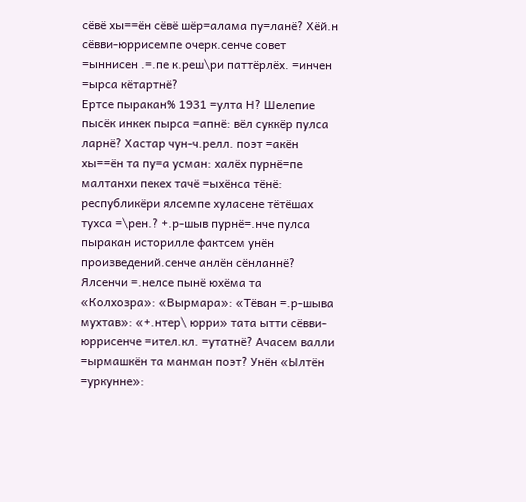сёвё хы==ён сёвё шёр=алама пу=ланё? Хёй.н сёвви-юррисемпе очерк.сенче совет =ыннисен .=.пе к.реш\ри паттёрлёх. =инчен =ырса кётартнё?
Ертсе пыракан% 1931 =улта Н? Шелепие пысёк инкек пырса =апнё: вёл суккёр пулса ларнё? Хастар чун-ч.релл. поэт =акён хы==ён та пу=а усман: халёх пурнё=пе малтанхи пекех тачё =ыхёнса тёнё: республикёри ялсемпе хуласене тётёшах тухса =\рен.? +.р-шыв пурнё=.нче пулса пыракан историлле фактсем унён произведений.сенче анлён сёнланнё? Ялсенчи =.нелсе пынё юхёма та «Колхозра»: «Вырмара»: «Тёван =.р-шыва мухтав»: «+.нтер\ юрри» тата ытти сёвви-юррисенче =ител.кл. =утатнё? Ачасем валли =ырмашкён та манман поэт? Унён «Ылтён =уркунне»: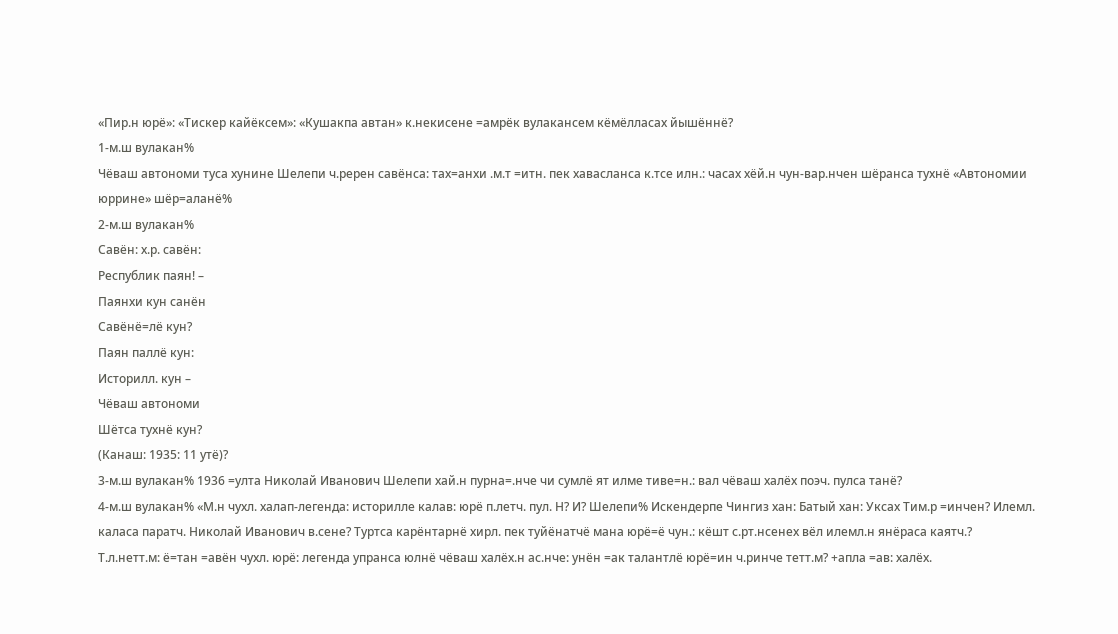«Пир.н юрё»: «Тискер кайёксем»: «Кушакпа автан» к.некисене =амрёк вулакансем кёмёлласах йышённё?
1-м.ш вулакан%
Чёваш автономи туса хунине Шелепи ч.ререн савёнса: тах=анхи .м.т =итн. пек хавасланса к.тсе илн.: часах хёй.н чун-вар.нчен шёранса тухнё «Автономии юррине» шёр=аланё%
2-м.ш вулакан%
Савён: х.р. савён:
Республик паян! –
Паянхи кун санён
Савёнё=лё кун?
Паян паллё кун:
Историлл. кун –
Чёваш автономи
Шётса тухнё кун?
(Канаш: 1935: 11 утё)?
3-м.ш вулакан% 1936 =улта Николай Иванович Шелепи хай.н пурна=.нче чи сумлё ят илме тиве=н.: вал чёваш халёх поэч. пулса танё?
4-м.ш вулакан% «М.н чухл. халап-легенда: историлле калав: юрё п.летч. пул. Н? И? Шелепи% Искендерпе Чингиз хан: Батый хан: Уксах Тим.р =инчен? Илемл. каласа паратч. Николай Иванович в.сене? Туртса карёнтарнё хирл. пек туйёнатчё мана юрё=ё чун.: кёшт с.рт.нсенех вёл илемл.н янёраса каятч.? Т.л.нетт.м: ё=тан =авён чухл. юрё: легенда упранса юлнё чёваш халёх.н ас.нче: унён =ак талантлё юрё=ин ч.ринче тетт.м? +апла =ав: халёх.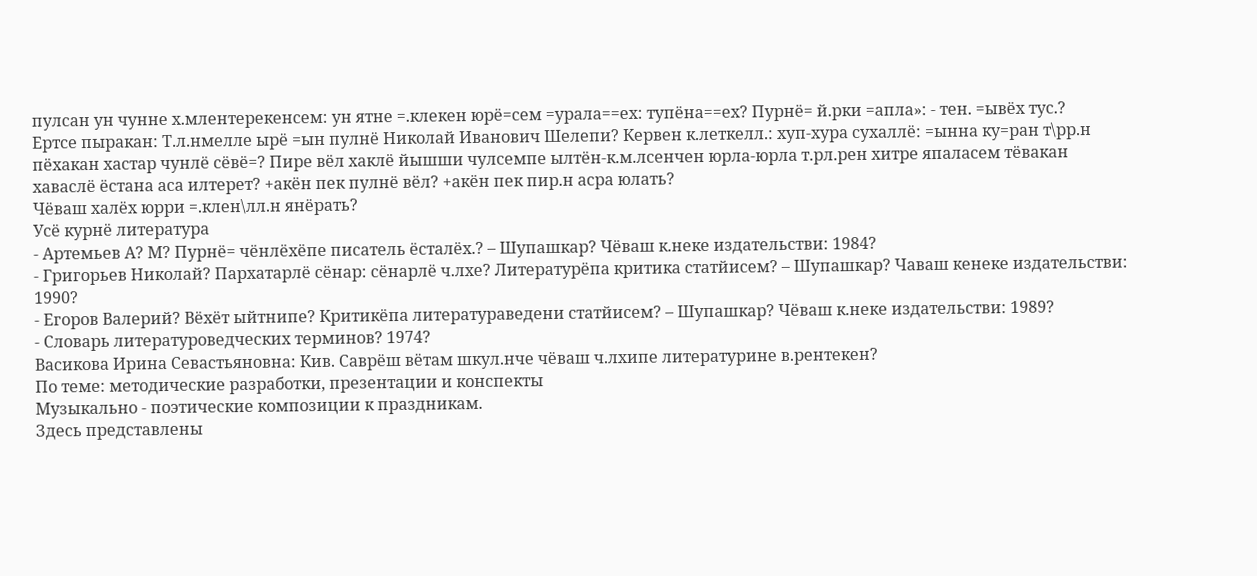пулсан ун чунне х.млентерекенсем: ун ятне =.клекен юрё=сем =урала==ех: тупёна==ех? Пурнё= й.рки =апла»: - тен. =ывёх тус.?
Ертсе пыракан: Т.л.нмелле ырё =ын пулнё Николай Иванович Шелепи? Кервен к.леткелл.: хуп-хура сухаллё: =ынна ку=ран т\рр.н пёхакан хастар чунлё сёвё=? Пире вёл хаклё йышши чулсемпе ылтён-к.м.лсенчен юрла-юрла т.рл.рен хитре япаласем тёвакан хаваслё ёстана аса илтерет? +акён пек пулнё вёл? +акён пек пир.н асра юлать?
Чёваш халёх юрри =.клен\лл.н янёрать?
Усё курнё литература
- Артемьев А? М? Пурнё= чёнлёхёпе писатель ёсталёх.? – Шупашкар? Чёваш к.неке издательстви: 1984?
- Григорьев Николай? Пархатарлё сёнар: сёнарлё ч.лхе? Литературёпа критика статйисем? – Шупашкар? Чаваш кенеке издательстви: 1990?
- Егоров Валерий? Вёхёт ыйтнипе? Критикёпа литератураведени статйисем? – Шупашкар? Чёваш к.неке издательстви: 1989?
- Словарь литературоведческих терминов? 1974?
Васикова Ирина Севастьяновна: Кив. Саврёш вётам шкул.нче чёваш ч.лхипе литературине в.рентекен?
По теме: методические разработки, презентации и конспекты
Музыкально - поэтические композиции к праздникам.
Здесь представлены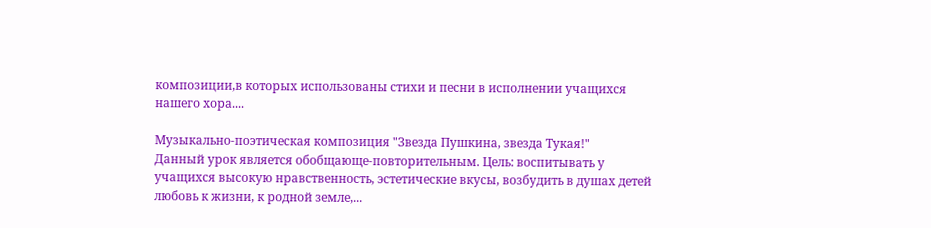композиции,в которых использованы стихи и песни в исполнении учащихся нашего хора....

Музыкально-поэтическая композиция "Звезда Пушкина, звезда Тукая!"
Данный урок является обобщающе-повторительным. Цель: воспитывать у учащихся высокую нравственность, эстетические вкусы, возбудить в душах детей любовь к жизни, к родной земле,...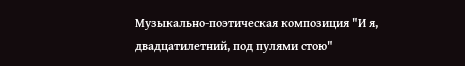Музыкально-поэтическая композиция "И я, двадцатилетний, под пулями стою"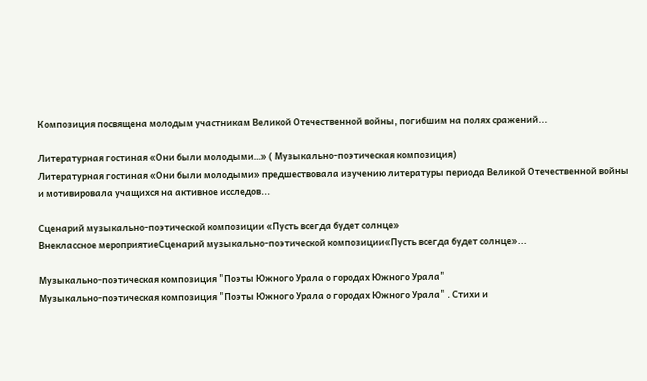Композиция посвящена молодым участникам Великой Отечественной войны, погибшим на полях сражений...

Литературная гостиная «Они были молодыми…» ( Музыкально-поэтическая композиция)
Литературная гостиная «Они были молодыми» предшествовала изучению литературы периода Великой Отечественной войны и мотивировала учащихся на активное исследов...

Сценарий музыкально-поэтической композиции «Пусть всегда будет солнце»
Внеклассное мероприятиеСценарий музыкально-поэтической композиции«Пусть всегда будет солнце»...

Музыкально-поэтическая композиция "Поэты Южного Урала о городах Южного Урала"
Музыкально-поэтическая композиция "Поэты Южного Урала о городах Южного Урала" . Стихи и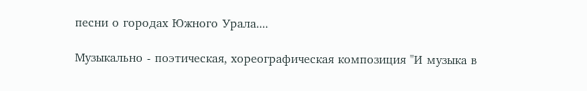песни о городах Южного Урала....

Музыкально - поэтическая, хореографическая композиция "И музыка в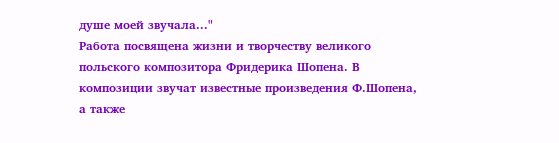душе моей звучала..."
Работа посвящена жизни и творчеству великого польского композитора Фридерика Шопена. В композиции звучат известные произведения Ф.Шопена, а также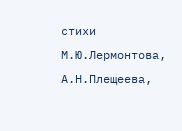стихи М.Ю.Лермонтова, А.Н.Плещеева,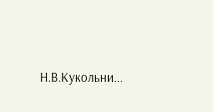Н.В.Кукольни...